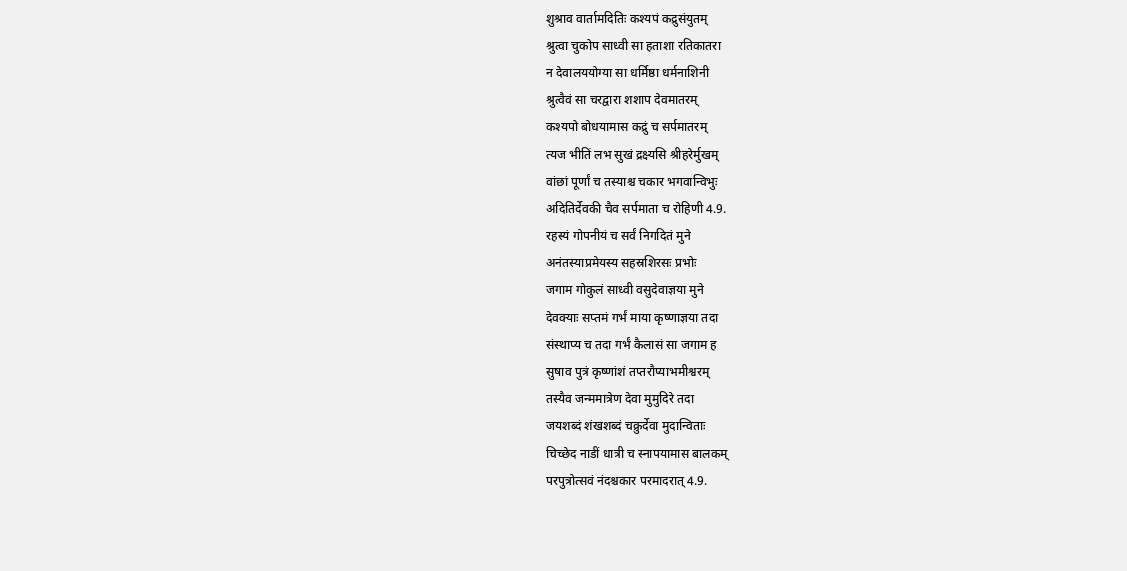शुश्राव वार्तामदितिः कश्यपं कद्रुसंयुतम्
श्रुत्वा चुकोप साध्वी सा हताशा रतिकातरा
न देवालययोग्या सा धर्मिष्ठा धर्मनाशिनी
श्रुत्वैवं सा चरद्वारा शशाप देवमातरम्
कश्यपो बोधयामास कद्रुं च सर्पमातरम्
त्यज भीतिं लभ सुखं द्रक्ष्यसि श्रीहरेर्मुखम्
वांछां पूर्णां च तस्याश्च चकार भगवान्विभुः
अदितिर्देवकी चैव सर्पमाता च रोहिणी 4.9.
रहस्यं गोपनीयं च सर्वं निगदितं मुने
अनंतस्याप्रमेयस्य सहस्रशिरसः प्रभोः
जगाम गोकुलं साध्वी वसुदेवाज्ञया मुने
देवक्याः सप्तमं गर्भं माया कृष्णाज्ञया तदा
संस्थाप्य च तदा गर्भं कैलासं सा जगाम ह
सुषाव पुत्रं कृष्णांशं तप्तरौप्याभमीश्वरम्
तस्यैव जन्ममात्रेण देवा मुमुदिरे तदा
जयशब्दं शंखशब्दं चक्रुर्देवा मुदान्विताः
चिच्छेद नाडीं धात्री च स्नापयामास बालकम्
परपुत्रोत्सवं नंदश्चकार परमादरात् 4.9.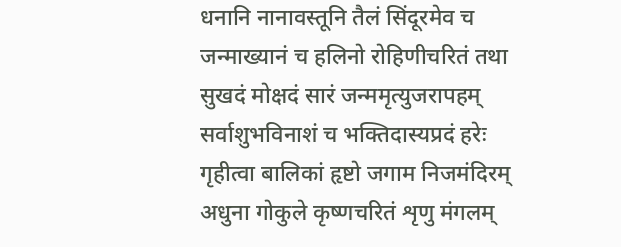धनानि नानावस्तूनि तैलं सिंदूरमेव च
जन्माख्यानं च हलिनो रोहिणीचरितं तथा
सुखदं मोक्षदं सारं जन्ममृत्युजरापहम्
सर्वाशुभविनाशं च भक्तिदास्यप्रदं हरेः
गृहीत्वा बालिकां हृष्टो जगाम निजमंदिरम्
अधुना गोकुले कृष्णचरितं शृणु मंगलम्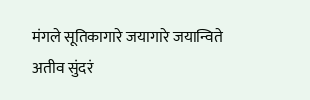मंगले सूतिकागारे जयागारे जयान्विते
अतीव सुंदरं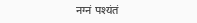नग्नं पश्यंतं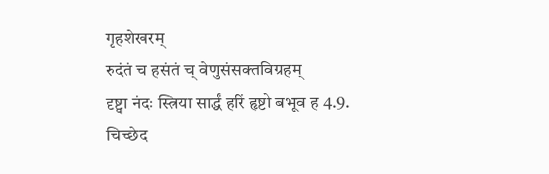गृहशेखरम्
रुदंतं च हसंतं च् वेणुसंसक्तविग्रहम्
दृष्ट्वा नंदः स्त्रिया सार्द्धं हरिं हृष्टो बभूव ह 4.9.
चिच्छेद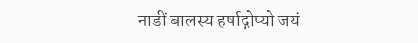नाडीं बालस्य हर्षाद्गोप्यो जयं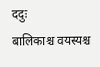ददुः
बालिकाश्च वयस्यश्च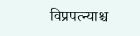विप्रपत्न्याश्च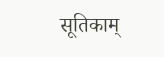सूतिकाम्